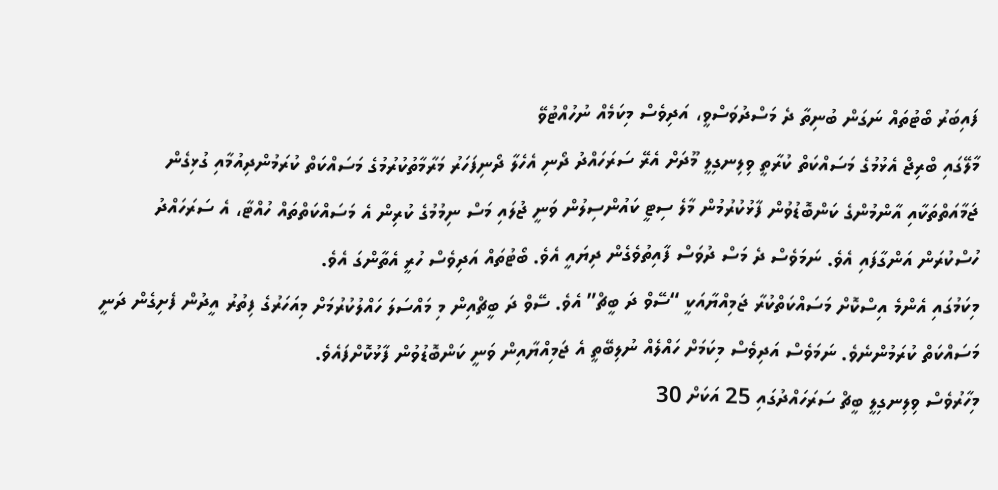ފައިބަރު ބޯޓުތައް ނަގަން ބުނިތާ ދެ މަސްދުވަސްވީ، އަދިވެސް މިކަމެއް ނުހުއްޓުވޭ
މާލޭގައި ބްރިޖް އެޅުމުގެ މަސައްކަތް ކުރާތީ ވިލިނގިލީ މޫދަށް އެރޭ ސަރަހައްދު ދޯނި އެހެލާ ދޯނިފަހަރު މަރާމާތުކުރުމުގެ މަސައްކަތް ކުރަމުންދިއުމާއި ގުޅިގެން ޖަމާއަތްތަކާއި އާންމުންގެ ކަންބޮޑުވުން ފާޅުކުރުމުން މާލެ ސިޓީ ކައުންސިލުން ވަނީ ޖުލައި މަސް ނިމުމުގެ ކުރިން އެ މަސައްކަތްތައް ހުއްޓާ، އެ ސަރަހައްދު ހުސްކުރަން އަންގާފައި އެވެ. ނަމަވެސް ދެ މަސް ދުވަސް ފާއިތުވެގެން ދިޔައީ އެވެ. ބޯޓުތައް އަދިވެސް ހުރީ އެތާންގަ އެވެ.
މިކަމުގައި އެންމެ އިސްކޮށް މަސައްކަތްކުރާ ޖަމިއްޔާއަކީ “ސޭވް ދަ ބީޗް” އެވެ. ސޭވް ދަ ބީޗްއިން މި މައްސަލަ ހައްލުކުރުމަށް މިއަހަރުގެ ފިތުރު އީދުން ފެށިގެން ދަނީ މަސައްކަތް ކުރަމުންނެވެ. ނަމަވެސް އަދިވެސް މިކަމަށް ހައްލެއް ނުލިބޭތީ އެ ޖަމިއްޔާއިން ވަނީ ކަންބޮޑުވުން ފާޅުކޮށްފައެވެ.
މިހާރުވެސް ވިލިނގިލީ ބީޗް ސަރަހައްދުގައި 25 އަކަށް 30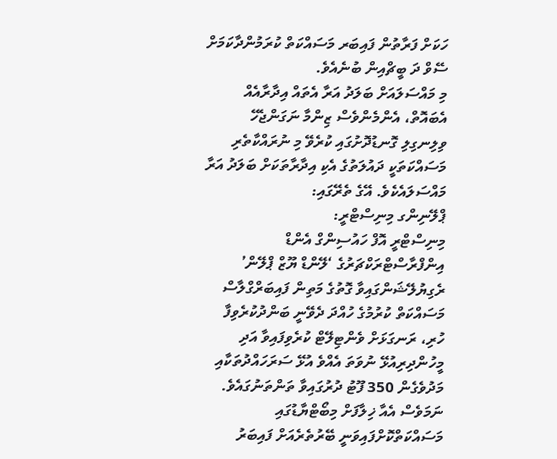ހަކަށް ފަރާތުން ފައިބަރ މަސައްކަތް ކުރަމުންދާކަމަށް ސޭވް ދަ ބީޗްއިން ބުނެއެވެ.
މި މައްސަލައަށް ބަލަދު އަރާ އެތައް އިދާރާއެއް އެބައޮތް، އެންމެންވެސް ޒިންމާ ނަގަންޖެހޭ
ވިލިނގިލި ގޮނޑުދޮށުގައި ކުރެވޭ މި ނުރައްކާތެރި މަސައްކަތަކީ ދައުލަތުގެ އެކި އިދާރާތަކަށް ބަލަދު އަރާ މައްސަލައެކެވެ. އޭގެ ތެރޭގައި:
ޕްލޭނިންގ މިނިސްޓްރީ:
މިނިސްޓްރީ އޮފް ހައުސިންގް އެންޑް އިންފްރާސްޓްރަކްޗަރުގެ ‘ލޭންޑް ޔޫޒް ޕްލޭން’ ރެގިޔުލޭޝަންގައިވާ ގޮތުގެ މަތިން ފައިބަރްގްލާސް މަސައްކަތް ކުރުމުގެ ހުއްދަ ދެވޭނީ ބަންދުކުރެވިފާ ހުރި، ރަނގަޅަށް ވެންޓިލޭޓް ކުރެވިފައިވާ އަދި މީހުންދިރިއުޅޭ ނުވަތަ އެއްވެ އުޅޭ ސަރަހައްދުތަކާއި މަދުވެގެން 350 ފޫޓު ދުރުގައިވާ ތަންތަނުގައެވެ.
ނަމަވެސް އެއާ ޚިލާފަށް މިބޯޓްޔާޑުގައި މަސައްކަތްކޮށްފައިވަނީ ބޭރުތެރެއަށް ފައިބަރު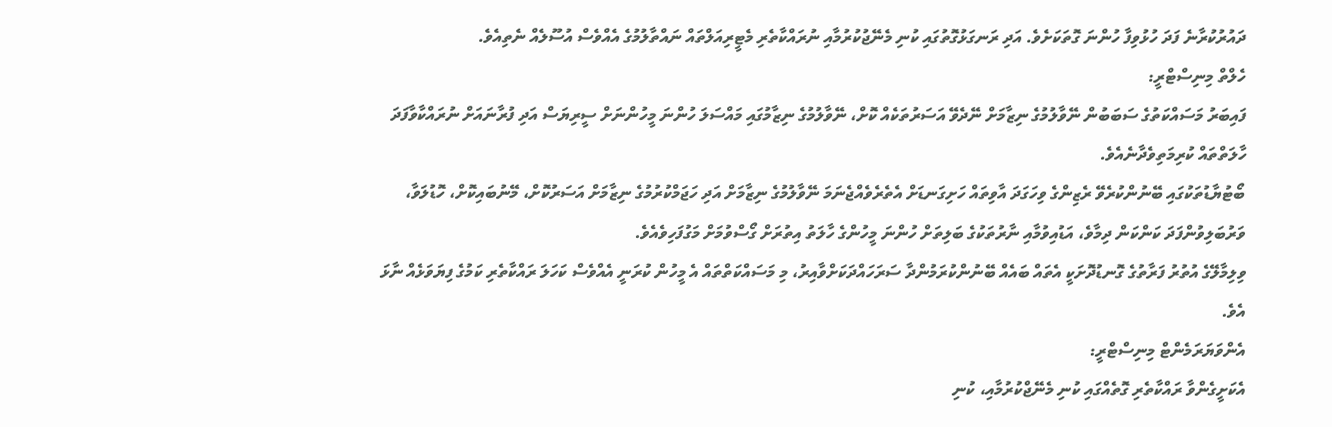ދައުރުކުރާނެ ފަދަ ހުޅުވިފާ ހުންނަ ގޮތަކަށެވެ. އަދި ރަނގަޅުގޮތުގައި ކުނި މެނޭޖުކުރުމާއި ނުރައްކާތެރި މެޓީރިއަލްތައް ނައްތާލުމުގެ އެއްވެސް އުސޫލެއް ނެތިއެވެ.
ހެލްތް މިނިސްޓްރީ:
ފައިބަރު މަސައްކަތުގެ ސަބަބުން ނޭވާލުމުގެ ނިޒާމަށް ނޭދެވޭ އަސަރުތަކެއް ކޮށް، ނޭވާލުމުގެ ނިޒާމުގައި މައްސަލަ ހުންނަ މީހުންނަށް ސީރިޔަސް އަދި ފުރާނައަށް ނުރައްކާވާފަދަ ހާލަތްތައް ކުރިމަތިވެދާނެއެވެ.
ބޯޓުޔާޑުތަކުގައި ބޭނުންކުރެވޭ ރެޒިންގެ ވިހަގަދަ އާވިތައް ހަށިގަނޑަށް އެތެރެވެއްޖެނަމަ ނޭވާލުމުގެ ނިޒާމަށް އަދި ހަޖަމްކުރުމުގެ ނިޒާމަށް އަސަރުކޮށް، މޭނުބައިކޮށް، ހޮޑުލަވާ، ވަރުބަލިވުންފަދަ ކަންކަން ދިމާވެ، އަޑުއިވުމާއި ނާރުތަކުގެ ބަލިތަށް ހުންނަ މީހުންގެ ހާލަތު އިތުރަށް ގޯސްވުމަށް މަގުފަހިވެއެވެ.
ވިލިމާލޭގެ އުތުރު ފަރާތުގެ ގޮނޑުދޮށަކީ އެތައް ބައެއް ބޭނުންކުރަމުންދާ ސަރަހައްދަކަށްވާއިރު، މި މަސައްކަތްތައް އެ މީހުން ކުރަނީ އެއްވެސް ކަހަލަ ރައްކާތެރި ކަމުގެ ފިޔަވަޅެއް ނާޅަ އެވެ.
އެންވަޔަރަމެންޓް މިނިސްޓްރީ:
އެކަށީގެންވާ ރައްކާތެރި ގޮތެއްގައި ކުނި މެނޭޖްކުރުމާއި، ކުނި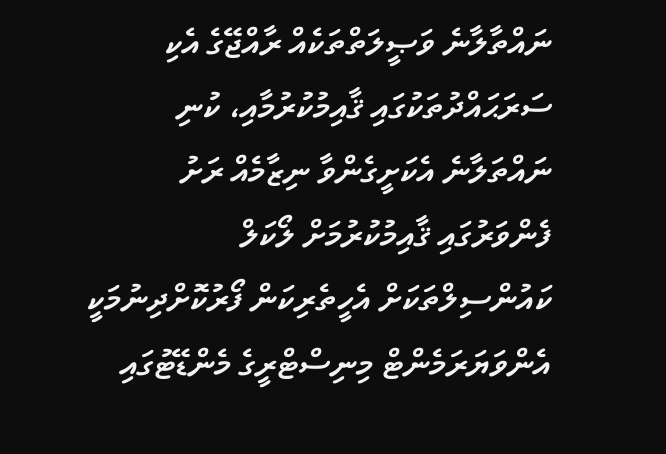ނައްތާލާނެ ވަޞީލަތްތަކެއް ރާއްޖޭގެ އެކި ސަރަޙައްދުތަކުގައި ޤާއިމުކުރުމާއި، ކުނި ނައްތަލާނެ އެކަށީގެންވާ ނިޒާމެއް ރަށު ފެންވަރުގައި ޤާއިމުކުރުމަށް ލޯކަލް ކައުންސިލްތަކަށް އެހީތެރިކަން ފޯރުކޮށްދިނުމަކީ އެންވަޔަރަމެންޓް މިނިސްޓްރީގެ މެންޑޭޓުގައި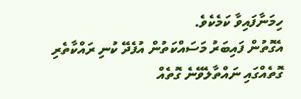ހިމަނާފައިވާ ކަމެކެވެ.
އެގޮތުން ފައިބަރު މަސައްކަތުން އުފެދޭ ކުނި ރައްކާތެރި ގޮތެއްގައި ނައްތާލެވޭނެ ގޮތެއް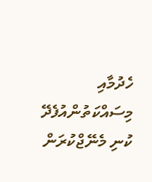ހެދުމާއި މިސައްކަތުންއުފެދޭ ކުނި މެނޭޖްކުރަން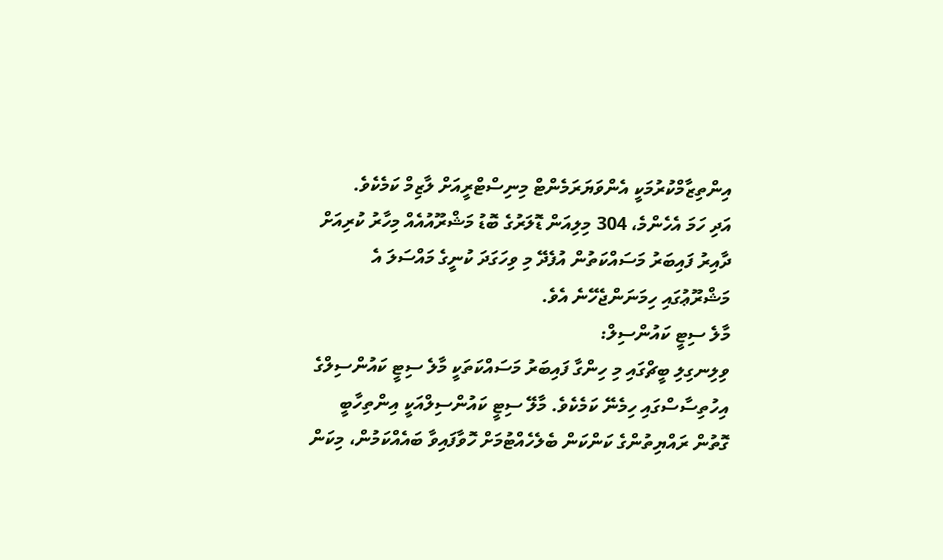އިންތިޒާމްކުރުމަކީ އެންވަޔަރަމެންޓް މިނިސްޓްރީއަށް ލާޒިމް ކަމެކެވެ.
އަދި ހަމަ އެހެންމެ، 304 މިލިއަން ޑޮލަރުގެ ބޮޑު މަޝްރޫއުއެއް މިހާރު ކުރިއަށް ދާއިރު ފައިބަރު މަސައްކަތުން އުފެދޭ މި ވިހަގަދަ ކުނީގެ މައްސަލަ އެ މަޝްރޫޢުގައި ހިމަނަންޖެހޭނެ އެވެ.
މާލެ ސިޓީ ކައުންސިލް:
ވިލިނގިލި ބީޗްގައި މި ހިންގާ ފައިބަރު މަސައްކަތަކީ މާލެ ސިޓީ ކައުންސިލްގެ އިހުތިސާސްގައި ހިމެނޭ ކަމެކެވެ. މާލޭ ސިޓީ ކައުންސިލްއަކީ އިންތިހާބީ ގޮތުން ރައްޔިތުންގެ ކަންކަން ބެލެހެއްޓުމަށް ހޮވާފައިވާ ބައެއްކަމުން، މިކަން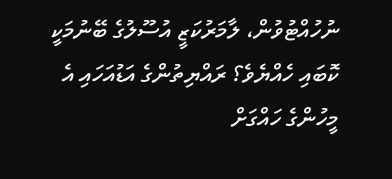ނުހުއްޓުވުން، ލާމަރުކަޒީ އުސޫލުގެ ބޭނުމަކީ ކޮބައި ހެއްޔެވެ؟ ރައްޔިތުންގެ އަޑުއަހައި އެ މީހުންގެ ހައްގަށް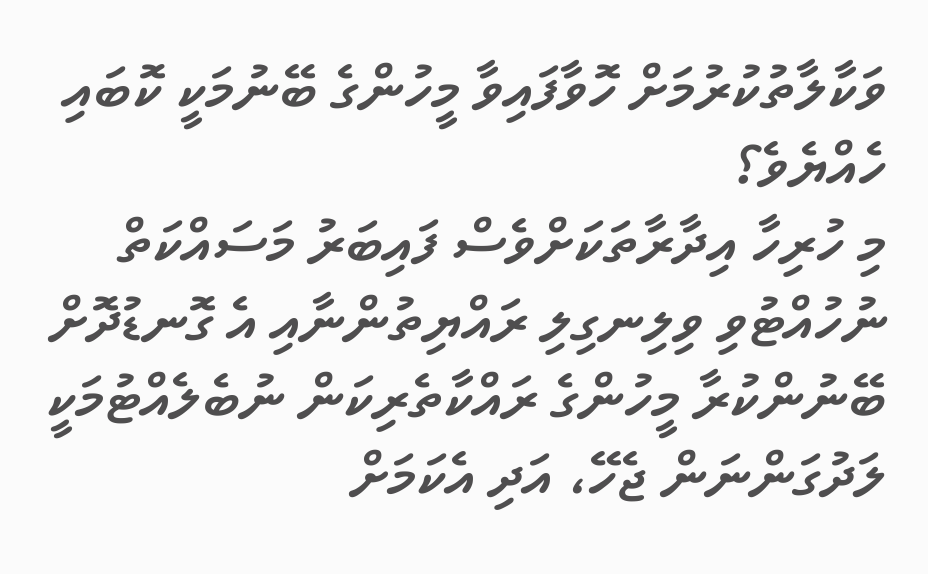ވަކާލާތުކުރުމަށް ހޮވާފައިވާ މީހުންގެ ބޭނުމަކީ ކޮބައި ހެއްޔެވެ؟
މި ހުރިހާ އިދާރާތަކަށްވެސް ފައިބަރު މަސައްކަތް ނުހުއްޓުވި ވިލިނގިލި ރައްޔިތުންނާއި އެ ގޮނޑުދޮށް ބޭނުންކުރާ މީހުންގެ ރައްކާތެރިކަން ނުބެލެއްޓުމަކީ ލަދުގަންނަން ޖެހޭ، އަދި އެކަމަށް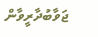ޖަވާބުދާރީވާން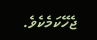ޖެހޭކަމެކެވެ.